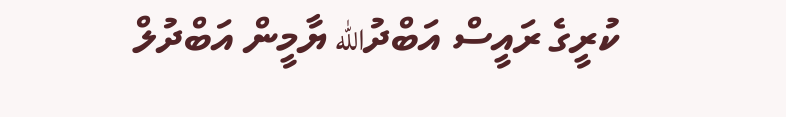ކުރީގެ ރައީސް އަބްދުالله ޔާމީން އަބްދުލް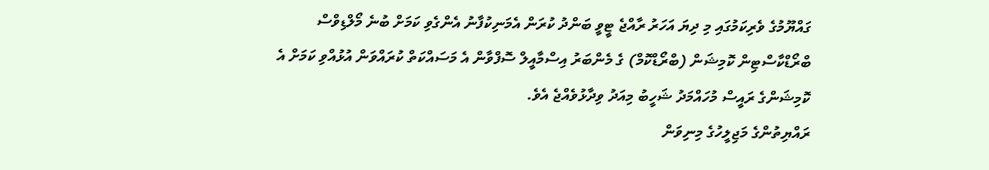ގައްޔޫމުގެ ވެރިކަމުގައި މި ދިޔަ އަހަރު ރާއްޖެ ޓީވީ ބަންދު ކުރަން އެމަނިކުފާނު އެންގެވި ކަމަށް ބުނެ މޯލްޑިވްސް ބްރޯޑްކާސްޓިން ކޮމިޝަން (ބްރޯޑްކޮމް) ގެ މެންބަރު އިސްމާއީލް ސޮފްވާން އެ މަސައްކަތް ކުރައްވަން އުޅުއްވި ކަމަށް އެ ކޮމިޝަންގެ ރައީސް މުހައްމަދު ޝަހީބު މިއަދު ވިދާޅުވެއްޖެ އެވެ.
ރައްޔިތުންގެ މަޖިލީހުގެ މިނިވަން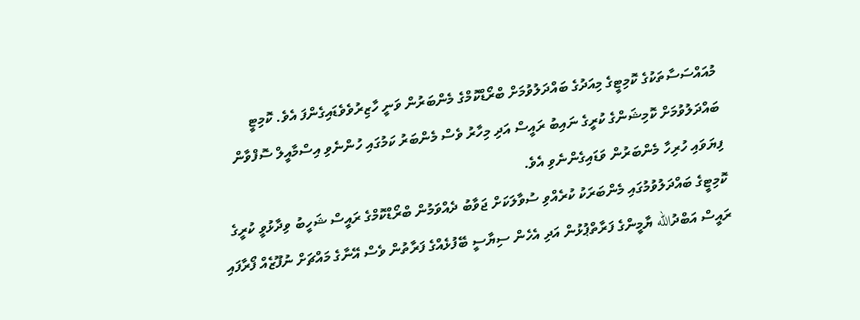މުއައްސަސާތަކުގެ ކޮމިޓީގެ މިއަދުގެ ބައްދަލުވުމަށް ބްރޯޑްކޮމްގެ މެންބަރުން ވަނީ ހާޒިރުވެވެޑައިގެންފަ އެވެ. ކޮމިޓީ ބައްދަލުވުމަށް ކޮމިޝަންގެ ކުރީގެ ނައިބު ރައީސް އަދި މިހާރު ވެސް މެންބަރު ކަމުގައި ހުންނެވި އިސްމާއީލް ސޮފްވާން ފިޔަވައި ހުރިހާ މެންބަރުން ވަޑައިގެންނެވި އެވެ.
ކޮމިޓީގެ ބައްދަލުވުމުގައި މެންބަރަކު ކުރެއްވި ސުވާލަކަށް ޖަވާބު ދެއްވަމުން ބްރޯޑްކޮމްގެ ރައީސް ޝަހީބު ވިދާޅުވީ ކުރީގެ ރައީސް އަބްދުالله ޔާމީންގެ ފަރާތްޕުޅުން އަދި އެހެން ސިޔާސީ ބޭފުޅެއްގެ ފަރާތުން ވެސް އޭނާގެ މައްޗަށް ނުފޫޒެއް ފޯރާފައި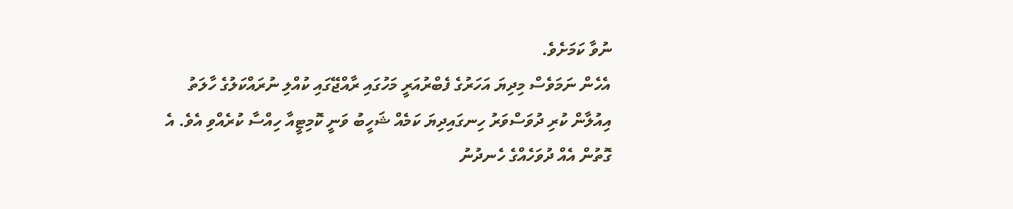ނުވާ ކަމަށެވެ.
އެހެން ނަމަވެސް މިދިޔަ އަހަރުގެ ފެބްރުއަރީ މަހުގައި ރާއްޖޭގައި ކުއްލި ނުރައްކަލުގެ ހާލަތު އިއުލާން ކުރި ދުވަސްވަރު ހިނގައިދިޔަ ކަމެއް ޝަހީބު ވަނީ ކޮމިޓީއާ ހިއްސާ ކުރެއްވި އެވެ. އެ ގޮތުން އެއް ދުވަހެއްގެ ހެނދުނު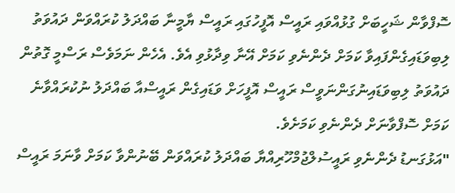ސޮފްވާން ޝަހީބަށް ގުޅުއްވައި ރައީސް އޮފީހުގައި ރައީސް ޔާމީނާ ބައްދަލު ކުރައްވަން ދައުވަތު ލިބިވަޑައިގެންފައިވާ ކަމަށް ދެންނެވި ކަމަށް އޭނާ ވިދާޅުވި އެވެ. އެހެން ނަމަވެސް ރަސްމީ ގޮތުން ދައުވަތު ލިބިވަޑައިނުގަންނަވީސް ރައީސް އޮފީހަށް ވަޑައިގެން ރައީސްއާ ބައްދަލު ނުކުރައްވާނެ ކަމަށް ސޮފްވާނަށް ދެންނެވި ކަމަށެވެ.
"އަޅުގަނޑު ދެންނެވި ރައީސުލްޖުމްހޫރިއްޔާ ބައްދަލު ކުރައްވަން ބޭނުންވާ ކަމަށް ވާނަމަ ރައީސް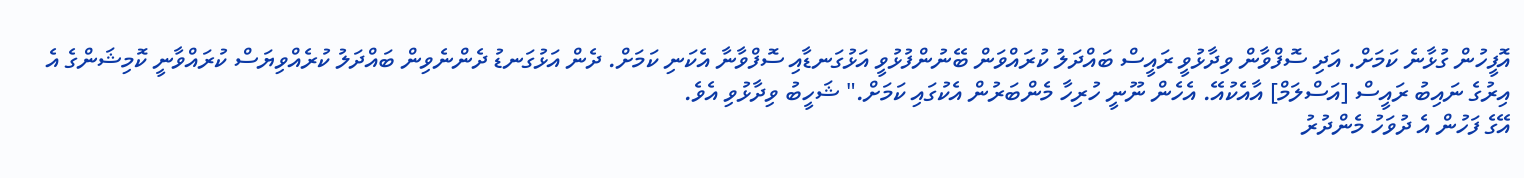އޮފީހުން ގުޅާނެ ކަމަށް. އަދި ސޮފްވާން ވިދާޅުވީ ރައީސް ބައްދަލު ކުރައްވަން ބޭނުންފުޅުވީ އަޅުގަނޑާއި ސޮފްވާނާ އެކަނި ކަމަށް. ދެން އަޅުގަނޑު ދެންނެވިން ބައްދަލު ކުރެއްވިޔަސް ކުރައްވާނީ ކޮމިޝަންގެ އެ އިރުގެ ނައިބު ރައީސް [އަސްލަމް] އާއެކުއޭ. އެހެން ނޫނީ ހުރިހާ މެންބަރުން އެކުގައި ކަމަށް." ޝަހީބު ވިދާޅުވި އެވެ.
އޭގެ ފަހުން އެ ދުވަހު މެންދުރު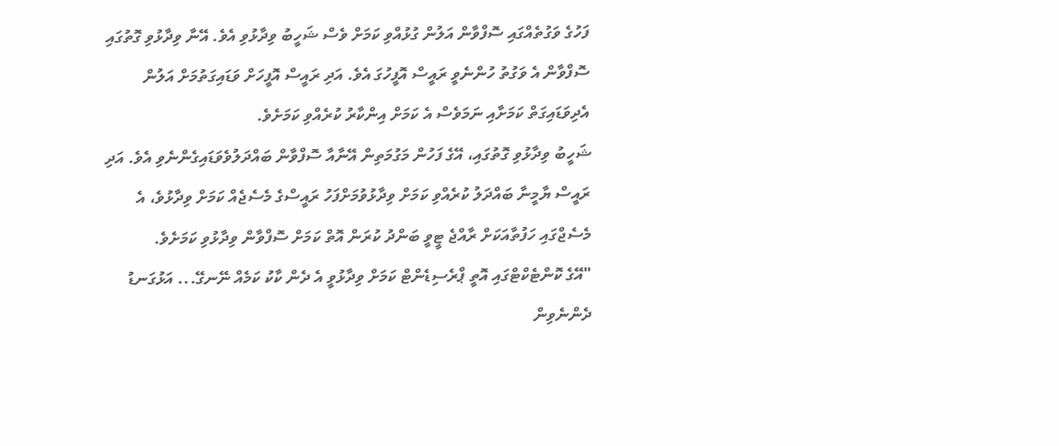ފަހުގެ ވަގުތެއްގައި ސޮފްވާން އަލުން ގުޅުއްވި ކަމަށް ވެސް ޝަހީބު ވިދާޅުވި އެވެ. އޭނާ ވިދާޅުވި ގޮތުގައި ސޮފްވާން އެ ވަގުތު ހުންނެވީ ރައީސް އޮފީހުގަ އެވެ. އަދި ރައީސް އޮފީހަށް ވަޑައިގަތުމަށް އަލުން އެދިވަޑައިގަތް ކަމަށާއި ނަމަވެސް އެ ކަމަށް އިންކާރު ކުރެއްވި ކަމަށެވެ.
ޝަހީބު ވިދާޅުވި ގޮތުގައި، އޭގެ ފަހުން މަގުމަތިން އޭނާއާ ސޮފްވާން ބައްދަލުވެވަޑައިގެންނެވި އެވެ. އަދި ރައީސް ޔާމީނާ ބައްދަލު ކުރެއްވި ކަމަށް ވިދާޅުވުމަށްފަހު ރައީސްގެ މެސެޖެއް ކަމަށް ވިދާޅުވެ، އެ މެސެޖްގައި ހަފުތާއަކަށް ރާއްޖެ ޓީވީ ބަންދު ކުރަން އޮތް ކަމަށް ސޮފްވާން ވިދާޅުވި ކަމަށެވެ.
"އޭގެ ކޮންޓެކްޓްގައި އޮތީ ޕްރެސިޑެންޓް ކަމަށް ވިދާޅުވީ އެ ދެން ކާކު ކަމެއް ނޭނގޭ... އަޅުގަނޑު ދެންނެވިން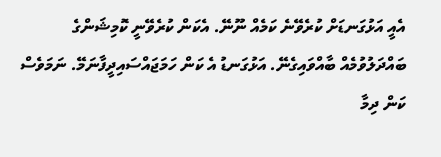އެއީ އަޅުގަނޑަށް ކުރެވޭނެ ކަމެއް ނޫނޭ. އެކަން ކުރެވޭނީ ކޮމިޝަންގެ ބައްދަލުވުމެއް ބާއްވައިގެނޭ. އަޅުގަނޑު އެ ކަން ހަމަޖައްސައިދީފާނަމޭ. ނަމަވެސް ކަން ދިމާ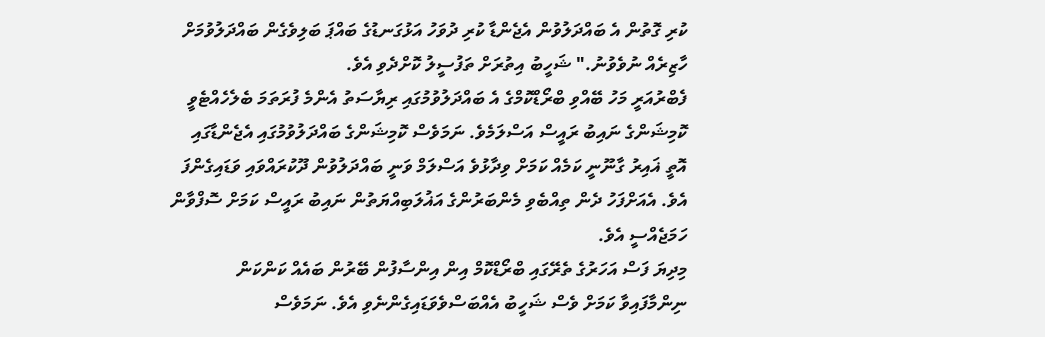ކުރި ގޮތުން އެ ބައްދަލުވުން އެޖެންޑާ ކުރި ދުވަހު އަޅުގަނޑުގެ ބައްޕަ ބަލިވެގެން ބައްދަލުވުމަށް ހާޒިރެއް ނުވެވުނު." ޝަހީބު އިތުރަށް ތަފުސީލު ކޮށްދެވި އެވެ.
ފެބްރުއަރީ މަހު ބޭއްވި ބްރޯޑްކޮމްގެ އެ ބައްދަލުވުމުގައި ރިޔާސަތު އެންމެ ފުރަތަމަ ބެލެހެއްޓެވީ ކޮމިޝަންގެ ނައިބު ރައީސް އަސްލަމެވެ. ނަމަވެސް ކޮމިޝަންގެ ބައްދަލުވުމުގައި އެޖެންޑާގައި އޮތީ ޣައިރު ގާނޫނީ ކަމެއް ކަމަށް ވިދާޅުވެ އަސްލަމް ވަނީ ބައްދަލުވުން ދޫކުރައްވައި ވަޑައިގެންފަ އެވެ. އެއަށްފަހު ދެން ތިއްބެވި މެންބަރުންގެ އަޣުލަބިއްޔަތުން ނައިބު ރައީސް ކަމަށް ސޮފްވާން ހަމަޖެއްސީ އެވެ.
މިދިޔަ ފަސް އަހަރުގެ ތެރޭގައި ބްރޯޑްކޮމް އިން އިންސާފުން ބޭރުން ބައެއް ކަންކަން ނިންމާފައިވާ ކަމަށް ވެސް ޝަހީބު އެއްބަސްވެވަޑައިގެންނެވި އެވެ. ނަމަވެސް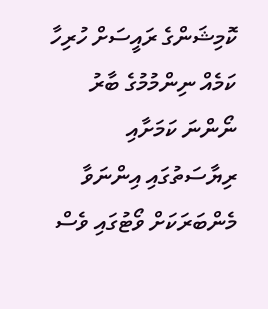ކޮމިޝަންގެ ރައީސަށް ހުރިހާ ކަމެއް ނިންމުމުގެ ބާރު ނޯންނަ ކަމަށާއި ރިޔާސަތުގައި އިންނަވާ މެންބަރަކަށް ވޯޓުގައި ވެސް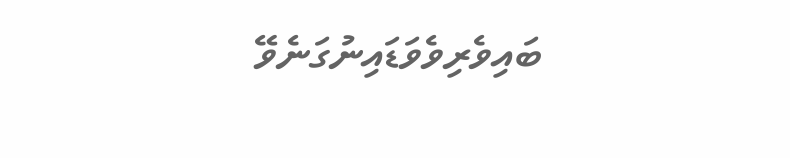ބައިވެރިވެވަޑައިނުގަނެވޭ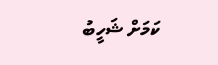ކަމަށް ޝަހީބު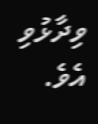ވިދާޅުވި އެވެ.